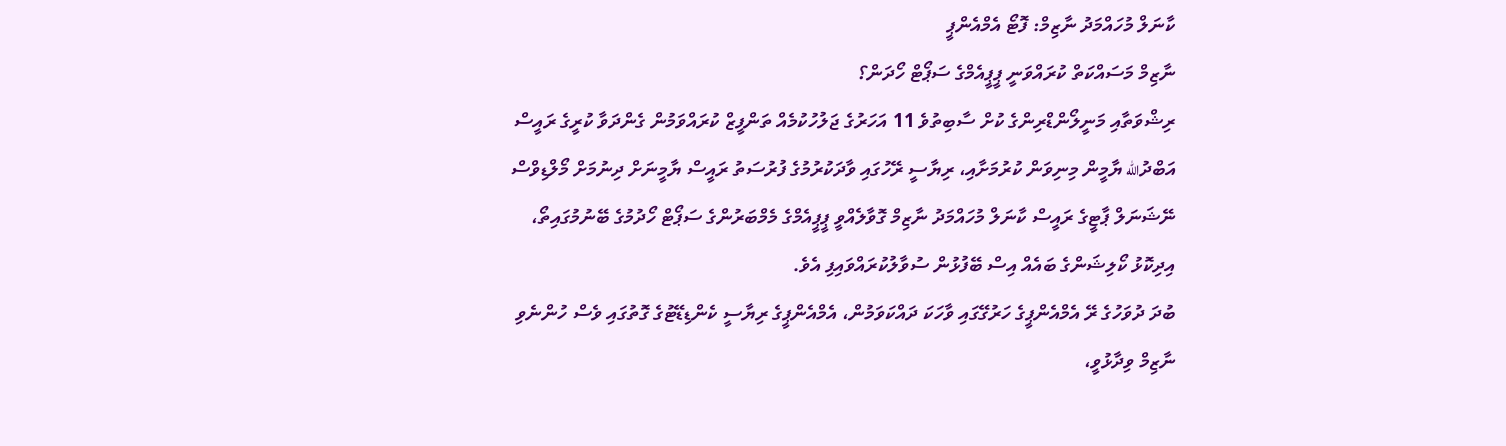ކާނަލް މުހައްމަދު ނާޒިމް: ފޮޓޯ އެމްއެންޕީ
ނާޒިމް މަސައްކަތް ކުރައްވަނީ ޕީޕީއެމްގެ ސަޕޯޓް ހޯދަން؟
ރިޝްވަތާއި މަނީލޯންޑްރިންގެ ކުށް ސާބިތުވެ 11 އަހަރުގެ ޖަލުހުކުމެއް ތަންފީޒް ކުރައްވަމުން ގެންދަވާ ކުރީގެ ރައީސް އަބްދުالله ޔާމީން މިނިވަން ކުރުމަށާއި، ރިޔާސީ ރޭހުގައި ވާދަކުރުމުގެ ފުރުސަތު ރައީސް ޔާމީނަށް ދިނުމަށް މޯލްޑިވްސް ނޭޝަނަލް ޕާޓީގެ ރައީސް ކާނަލް މުހައްމަދު ނާޒިމް ގޮވާލެއްވީ ޕީޕީއެމްގެ މެމްބަރުންގެ ސަޕޯޓް ހޯދުމުގެ ބޭނުމުގައިތޯ، އިދިކޮޅު ކޯލިޝަންގެ ބައެއް އިސް ބޭފުޅުން ސުވާލުކުރައްވައިފި އެވެ.
ބުދަ ދުވަހުގެ ރޭ އެމްއެންޕީގެ ހަރުގޭގައި ވާހަކަ ދައްކަވަމުން، އެމްއެންޕީގެ ރިޔާސީ ކެންޑިޑޭޓުގެ ގޮތުގައި ވެސް ހުންނެވި ނާޒިމް ވިދާޅުވީ،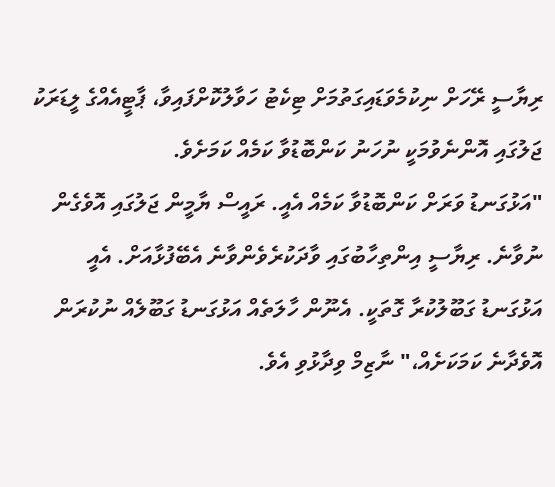ރިޔާސީ ރޭހަށް ނިކުމެވަޑައިގަތުމަށް ޓިކެޓު ހަވާލުކޮށްފައިވާ، ޕާޓީއެއްގެ ލީޑަރަކު ޖަލުގައި އޮންނެވުމަކީ ނުހަނު ކަންބޮޑުވާ ކަމެއް ކަމަށެވެ.
"އަޅުގަނޑު ވަރަށް ކަންބޮޑުވާ ކަމެއް އެއީ. ރައީސް ޔާމީން ޖަލުގައި އޮވެގެން ނުވާނެ. ރިޔާސީ އިންތިހާބުގައި ވާދަކުރެވެންވާނެ އެބޭފުޅާއަށް. އެއީ އަޅުގަނޑު ގަބޫލުކުރާ ގޮތަކީ. އެނޫން ހާލަތެއް އަޅުގަނޑު ގަބޫލެއް ނުކުރަން އޮވެދާނެ ކަމަކަށެއް،" ނާޒިމް ވިދާޅުވި އެވެ.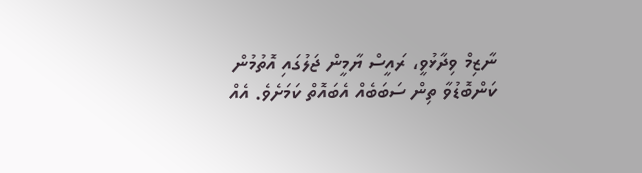ނާޒިމް ވިދާޅުވީ، ރައީސް ޔާމީން ޖަލުގައި އޮތުމުން ކަންބޮޑުވާ ތިން ސަބަބެއް އެބައޮތް ކަމަށެވެ. އެއް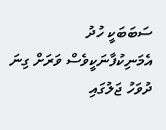ސަބަބަކީ ހުދު އެމަނިކުފާނަކީވެސް ވަރަށް ގިނަ ދުވަހު ޖަލުގައި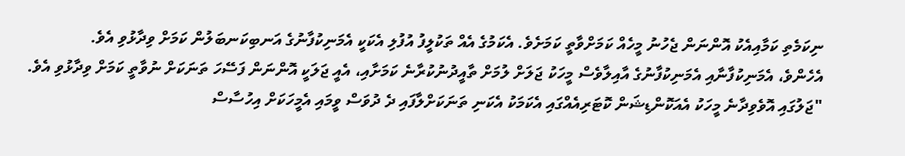ނިކަމެތި ކަމާއިއެކު އޮންނަން ޖެހުނު މީހެއް ކަމަށްވާތީ ކަމަށެވެ. އެކަމުގެ އެއް ތަކުލީފު އުފުލި އެކަކީ އެމަނިކުފާނުގެ އަނބިކަނބަލުން ކަމަށް ވިދާޅުވި އެވެ.
އެހެންވެ، އެމަނިކުފާނާއި އެމަނިކުފާނުގެ އާއިލާވެސް މީހަކު ޖަލަށް ލުމަށް ތާއީދުނުކުރާނެ ކަމަށާއި، އެއީ ޖަލަކީ އޮންނަން ފަސޭހަ ތަނަކަށް ނުވާތީ ކަމަށް ވިދާޅުވި އެވެ.
"ޖަލުގައި އޮވެވިދާނެ މީހަކު އެއަކޮންޑިޝަން ކޮޓަރިއެއްގައި އެކަމަކު އެކަނި ތަނަކަށްލާފައި ދެ ދުވަސް ވީމައި އެމީހަކަށް އިހުސާސް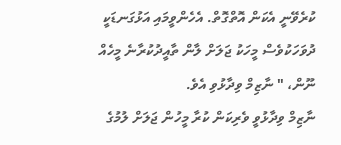ކުރެވޭނީ އެކަން އޮތްގޮތް. އެހެންވީމައި އަޅުގަނޑަކީ ދުވަހަކުވެސް މީހަކު ޖަލަށް ލާން ތާއީދުކުރާނެ މީހެއް ނޫން، " ނާޒިމް ވިދާޅުވި އެވެ.
ނާޒިމް ވިދާޅުވީ ވެރިކަން ކުރާ މީހުން ޖަލަށް ލުމުގެ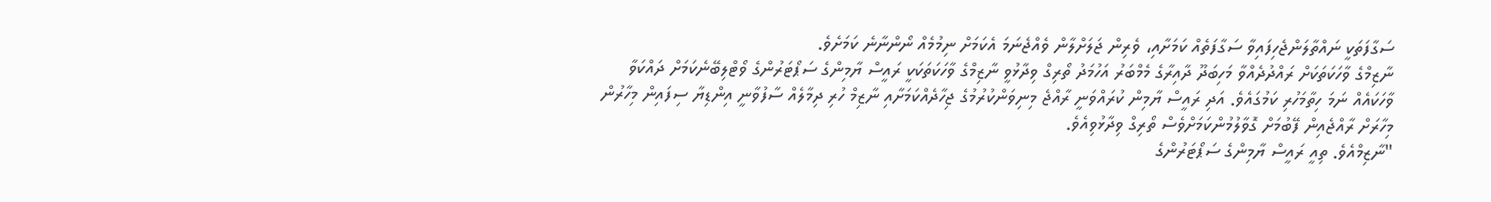ސަގާފަތަކީ ނައްތާލަންޖެހިފައިވާ ސަގާފަތެއް ކަމަށާއި، ވެރިން ޖަލަށްލާން ވެއްޖެނަމަ އެކަމަށް ނިމުމެއް ނޯންނާނެ ކަމަށެވެ.
ނާޒިމްގެ ވާހަކަތަކަށް ރައްދުދެއްވާ މަހިބަދޫ ދާއިރާގެ މެމްބަރު އަހުމަދު ތޯރިގް ވިދާޅުވީ ނާޒިމްގެ ވާހަކަތަކަކީ ރައީސް ޔާމިންގެ ސަޕޯޓަރުންގެ ވޯޓްލިބޭނެކަމަށް ދައްކަވާ ވާހަކައެއް ނަމަ ހިތާމަހުރި ކަމުގައެވެ. އަދި ރައީސް ޔާމިން ކުރައްވަނީ ރާއްޖެ މިނިވަންކުރުމުގެ ޖިހާދެއްކަމަށާއި ނާޒިމް ހުރި ދިމާލެއް ސާފުވާނީ އިންޑިޔާ ސިފައިން މިހާރުން މިހާރަށް ރާއްޖެއިން ފޭބުމަށް ގޮވާލުމުންކަމަށްވެސް ތޯރިގް ވިދާޅުވިއެވެ.
"ނާޒިމްއެވެ. ތިއީ ރައީސް ޔާމިންގެ ސަޕޯޓަރުންގެ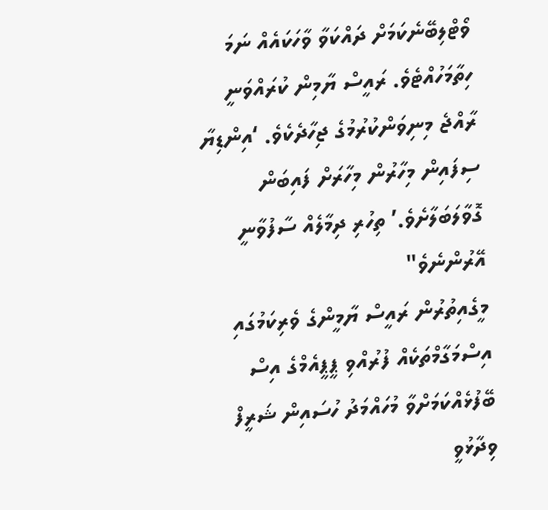ވޯޓްލިބޭނެކަމަށް ދައްކަވާ ވާހަކައެއް ނަމަ ހިތާމަހުއްޓެވެ. ރައީސް ޔާމިން ކުރައްވަނީ ރާއްޖެ މިނިވަންކުރުމުގެ ޖިހާދެކެވެ. ‘އިންޑިޔާ ސިފައިން މިހާރުން މިހާރަށް ފައިބަން ގޮވާލަބަލާށެވެ.’ ތިހުރި ދިމާލެއް ސާފުވާނީ އޭރުންނެވެ"
މީގެއިތުރުން ރައީސް ޔާމީންގެ ވެރިކަމުގައި އިސްމަގާމްތަކެއް ފުރުއްވި ޕީޕީއެމްގެ އިސް ބޭފުޅެއްކަމަށްވާ މުހައްމަދު ހުސައިން ޝަރީފް ވިދާޅުވީ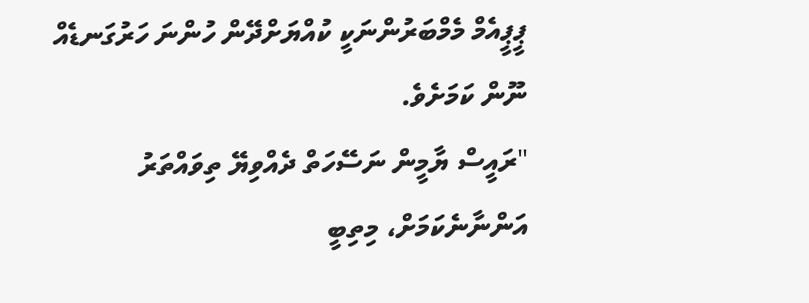ޕީޕީއެމް މެމްބަރުންނަކީ ކުއްޔަށްދޭން ހުންނަ ހަރުގަނޑެއް ނޫން ކަމަށެވެ.
"ރައީސް ޔާމީން ނަސޭހަތް ދެއްވިޔޭ ތިވައްތަރު އަންނާނެކަމަށް، މިތިބީ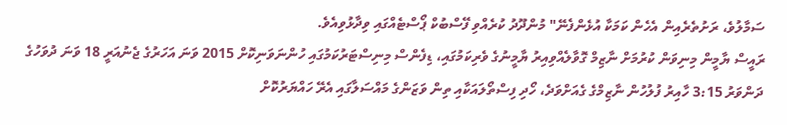ސަމާލުވެ، ރަށުތެރެއިން އެހެން ކަމަކާ އުޅެންފެނޭ" މުންދޫދު ކުރެއްވި ފޭސްބުކް ޕޯސްޓެއްގައި ވިދާޅުވިއެވެ.
ރައީސް ޔާމީން މިނިވަން ކުރުމަށް ނާޒިމް ގޮވާލެއްވިއިރު ޔާމީނުގެ ވެރިކަމުގައި، ޑިފެންސް މިނިސްޓަރުކަމުގައި ހުންނަވަނިކޮށް 2015 ވަނަ އަހަރުގެ ޖެނުއަރީ 18 ވަނަ ދުވަހުގެ ދަންވަރު 3:15 ހާއިރު ފުލުހުން ނާޒިމްގެ ގެއަށްވަދެ، ހޯދި ފިސްތޯލައަކާއި ތިން ވަޒަންގެ މައްސަލާގައި އެރޭ ހައްޔަރުކޮށް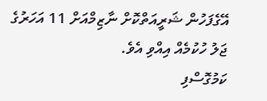އޭގެފަހުން ޝަރީއަތްކޮށް ނާޒިމްއަށް 11 އަހަރުގެ ޖަލު ހުކުމެއް އިއްވި އެވެ.
ކަމުގޮސްފި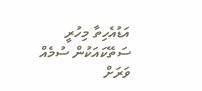އަޑުއެހިތާ މިހުރީ
ސަތޭކައަކުން ސުމެއް
ވަރަށް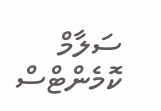ސަލާމް
ކޮމެންޓްސް